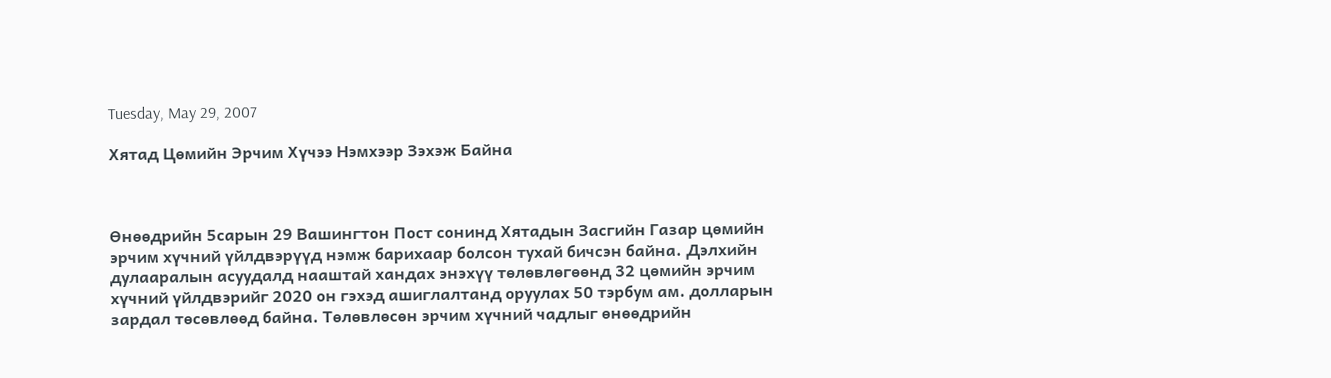Tuesday, May 29, 2007

Хятад Цөмийн Эрчим Хүчээ Нэмхээр Зэхэж Байна



Өнөөдрийн 5сарын 29 Вашингтон Пост сонинд Хятадын Засгийн Газар цөмийн эрчим хүчний үйлдвэрүүд нэмж барихаар болсон тухай бичсэн байна. Дэлхийн дулааралын асуудалд нааштай хандах энэхүү төлөвлөгөөнд 32 цөмийн эрчим хүчний үйлдвэрийг 2020 он гэхэд ашиглалтанд оруулах 50 тэрбум ам. долларын зардал төсөвлөөд байна. Төлөвлөсөн эрчим хүчний чадлыг өнөөдрийн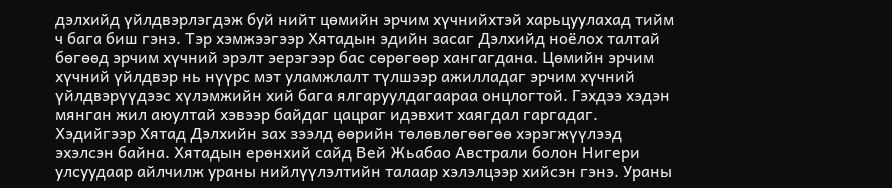дэлхийд үйлдвэрлэгдэж буй нийт цөмийн эрчим хүчнийхтэй харьцуулахад тийм ч бага биш гэнэ. Тэр хэмжээгээр Хятадын эдийн засаг Дэлхийд ноёлох талтай бөгөөд эрчим хүчний эрэлт эерэгээр бас сөрөгөөр хангагдана. Цөмийн эрчим хүчний үйлдвэр нь нүүрс мэт уламжлалт түлшээр ажилладаг эрчим хүчний үйлдвэрүүдээс хүлэмжийн хий бага ялгаруулдагаараа онцлогтой. Гэхдээ хэдэн мянган жил аюултай хэвээр байдаг цацраг идэвхит хаягдал гаргадаг. Хэдийгээр Хятад Дэлхийн зах зээлд өөрийн төлөвлөгөөгөө хэрэгжүүлээд эхэлсэн байна. Хятадын ерөнхий сайд Вей Жьабао Австрали болон Нигери улсуудаар айлчилж ураны нийлүүлэлтийн талаар хэлэлцээр хийсэн гэнэ. Ураны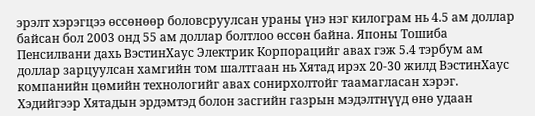эрэлт хэрэгцээ өссөнөөр боловсруулсан ураны үнэ нэг килограм нь 4.5 ам доллар байсан бол 2003 онд 55 ам доллар болтлоо өссөн байна. Японы Тошиба Пенсилвани дахь ВэстинХаус Электрик Корпорацийг авах гэж 5.4 тэрбум ам доллар зарцуулсан хамгийн том шалтгаан нь Хятад ирэх 20-30 жилд ВэстинХаус компанийн цөмийн технологийг авах сонирхолтойг таамагласан хэрэг. Хэдийгээр Хятадын эрдэмтэд болон засгийн газрын мэдэлтнүүд өнө удаан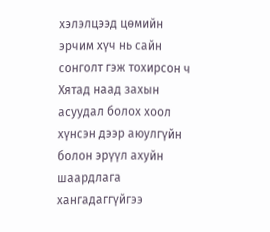хэлэлцээд цөмийн эрчим хүч нь сайн сонголт гэж тохирсон ч Хятад наад захын асуудал болох хоол хүнсэн дээр аюулгүйн болон эрүүл ахуйн шаардлага хангадаггүйгээ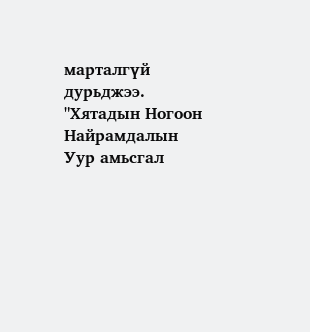марталгүй дурьджээ. "Хятадын Ногоон Найрамдалын Уур амьсгал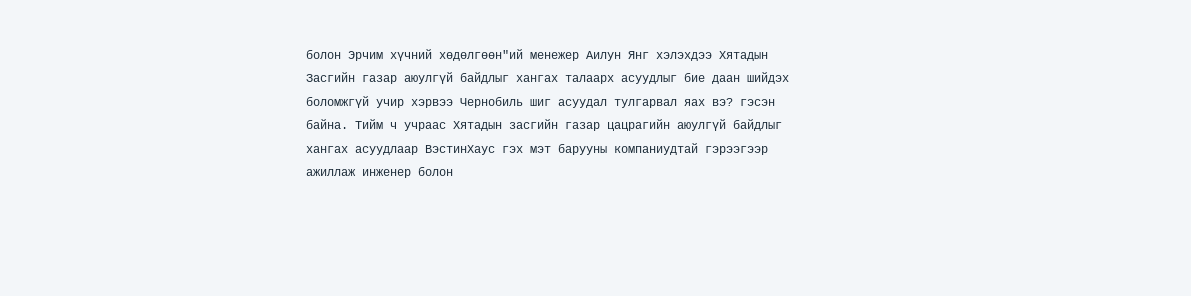болон Эрчим хүчний хөдөлгөөн"ий менежер Аилун Янг хэлэхдээ Хятадын Засгийн газар аюулгүй байдлыг хангах талаарх асуудлыг бие даан шийдэх боломжгүй учир хэрвээ Чернобиль шиг асуудал тулгарвал яах вэ? гэсэн байна. Тийм ч учраас Хятадын засгийн газар цацрагийн аюулгүй байдлыг хангах асуудлаар ВэстинХаус гэх мэт барууны компаниудтай гэрээгээр ажиллаж инженер болон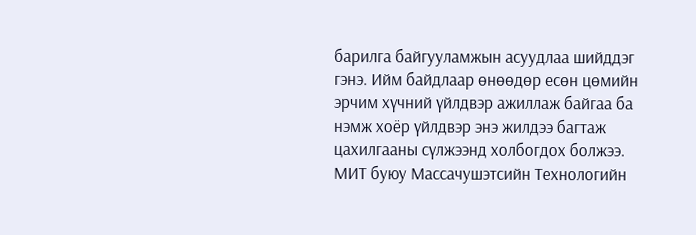барилга байгууламжын асуудлаа шийддэг гэнэ. Ийм байдлаар өнөөдөр есөн цөмийн эрчим хүчний үйлдвэр ажиллаж байгаа ба нэмж хоёр үйлдвэр энэ жилдээ багтаж цахилгааны сүлжээнд холбогдох болжээ. МИТ буюу Массачушэтсийн Технологийн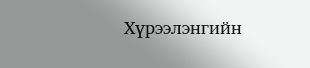Хүрээлэнгийн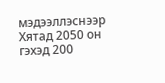мэдээллэснээр Хятад 2050 он гэхэд 200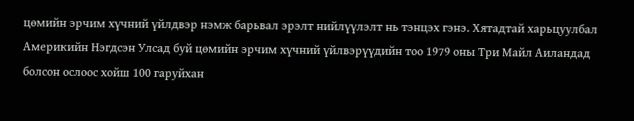цөмийн эрчим хүчний үйлдвэр нэмж барьвал эрэлт нийлүүлэлт нь тэнцэх гэнэ. Хятадтай харьцуулбал Америкийн Нэгдсэн Улсад буй цөмийн эрчим хүчний үйлвэрүүдийн тоо 1979 оны Три Майл Аиландад болсон ослоос хойш 100 гаруйхан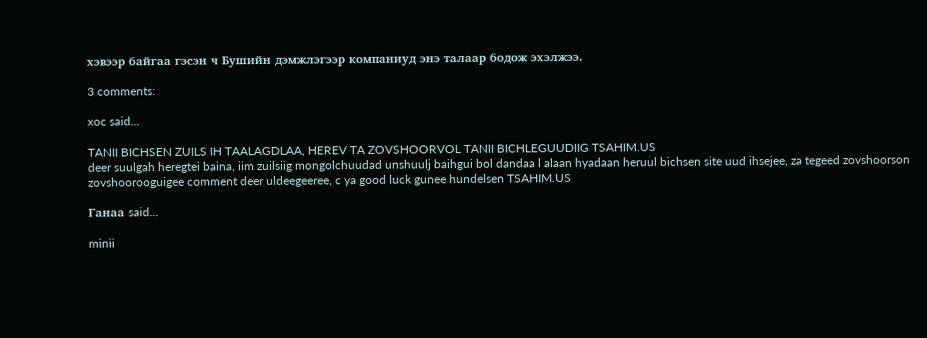хэвээр байгаа гэсэн ч Бушийн дэмжлэгээр компаниуд энэ талаар бодож эхэлжээ.

3 comments:

xoc said...

TANII BICHSEN ZUILS IH TAALAGDLAA, HEREV TA ZOVSHOORVOL TANII BICHLEGUUDIIG TSAHIM.US
deer suulgah heregtei baina, iim zuilsiig mongolchuudad unshuulj baihgui bol dandaa l alaan hyadaan heruul bichsen site uud ihsejee, za tegeed zovshoorson zovshoorooguigee comment deer uldeegeeree, c ya good luck gunee hundelsen TSAHIM.US

Ганаа said...

minii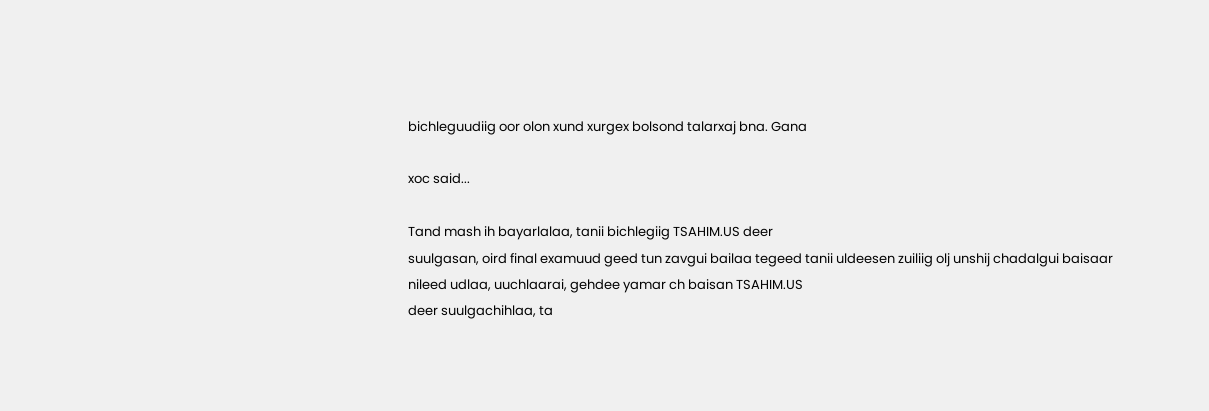bichleguudiig oor olon xund xurgex bolsond talarxaj bna. Gana

xoc said...

Tand mash ih bayarlalaa, tanii bichlegiig TSAHIM.US deer
suulgasan, oird final examuud geed tun zavgui bailaa tegeed tanii uldeesen zuiliig olj unshij chadalgui baisaar nileed udlaa, uuchlaarai, gehdee yamar ch baisan TSAHIM.US
deer suulgachihlaa, ta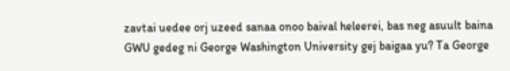zavtai uedee orj uzeed sanaa onoo baival heleerei, bas neg asuult baina GWU gedeg ni George Washington University gej baigaa yu? Ta George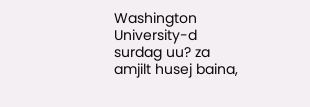Washington University-d surdag uu? za amjilt husej baina,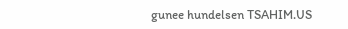gunee hundelsen TSAHIM.US